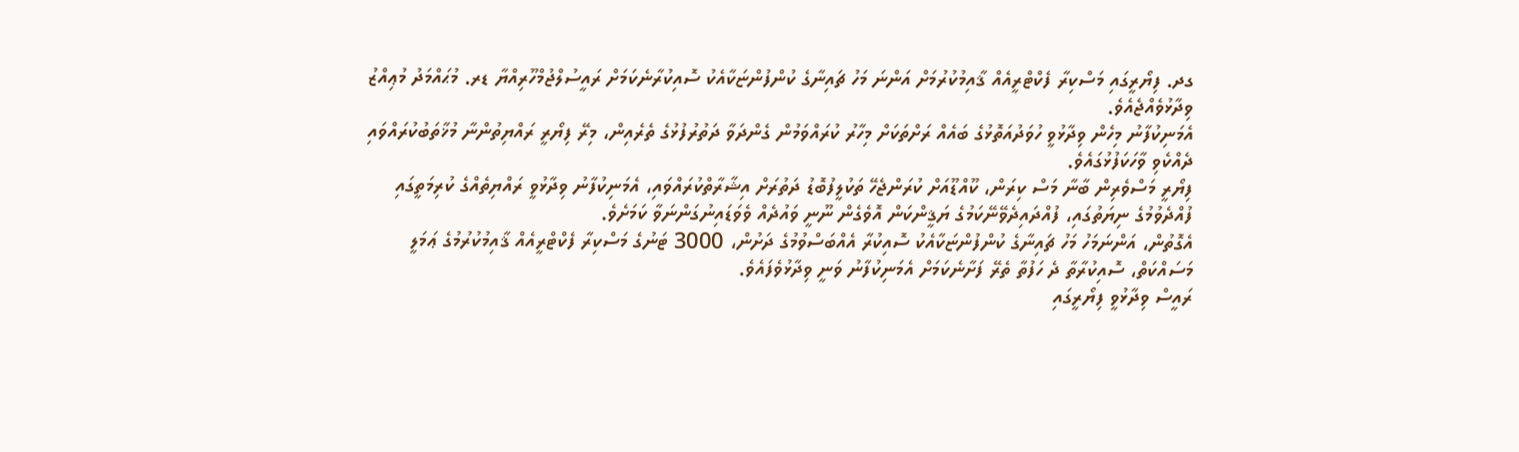ގދ. ފިޔޯރީގައި މަސްކިރާ ފެކްޓްރީއެއް ޤާއިމުކުރުމަށް އަންނަ މަހު ޗައިނާގެ ކުންފުންޏަކާއެކު ސޮއިކުރާނެކަމަށް ރައީސުލްޖުމްހޫރިއްޔާ ޑރ. މުޙައްމަދު މުޢިއްޒު ވިދާޅުވެއްޖެއެވެ.
އެމަނިކުފާނު މިހެން ވިދާޅުވީ ހުވަދުއަތޮޅުގެ ބައެއް ރަށްތަކަށް މިހާރު ކުރައްވަމުން ގެންދަވާ ދަތުރުފުޅުގެ ތެރެއިން، މިރޭ ފިޔޯރީ ރައްޔިތުންނާ މުޚާތަބުކުރައްވައި ދެއްކެވި ވާހަކަފުޅުގައެވެ.
ފިޔޯރީ މަސްވެރިން ބާނާ މަސް ކިރަން، ކޫއްޑޫއަށް ކުރަންޖެހޭ ތަކުލީފުބޮޑު ދަތުރަށް އިޝާރާތްކުރައްވައި، އެމަނިކުފާނު ވިދާޅުވީ ރައްޔިތެއްގެ ކުރިމަތީގައި ފުއްދެވުމުގެ ނިޔަތުގައި، ފުއްދައިދެވޭނޭކަމުގެ ޔަޤީންކަން އޮވެގެން ނޫނީ ވައުދެއް ވެވަޑައިނުގަންނަވާ ކަމަށެވެ.
އެގޮތުން، އަންނަމަހު މަހު ޗައިނާގެ ކުންފުންޏަކާއެކު ސޮއިކުރާ އެއްބަސްވުމުގެ ދަށުން، 3000 ޓަނުގެ މަސްކިރާ ފެކްޓްރީއެއް ޤާއިމުކުރުމުގެ ޢަމަލީ މަސައްކަތް، ސޮއިކުރާތާ ދެ ހަފުތާ ތެރޭ ފަށާނެކަމަށް އެމަނިކުފާނު ވަނީ ވިދާޅުވެފައެވެ.
ރައީސް ވިދާޅުވީ ފިޔޯރީގައި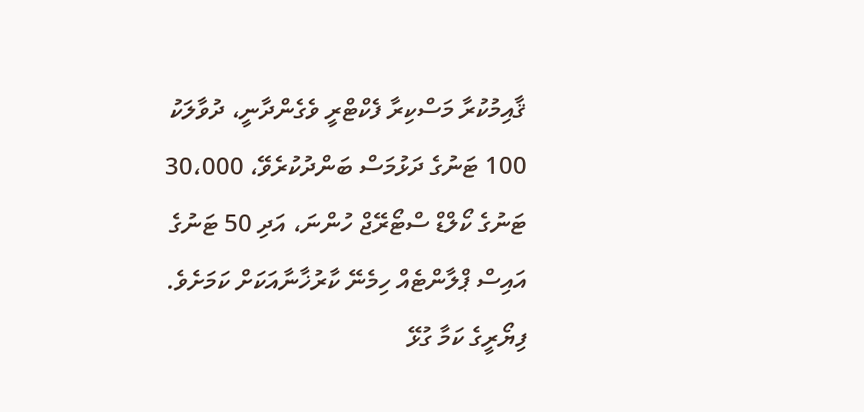ޤާއިމުކުރާ މަސްކިރާ ފެކްޓްރީ ވެގެންދާނީ، ދުވާލަކު 100 ޓަނުގެ ދަޅުމަސް ބަންދުކުރެވޭ، 30،000 ޓަނުގެ ކޯލްޑް ސްޓޯރޭޖް ހުންނަ، އަދި 50 ޓަނުގެ އައިސް ޕްލާންޓެއް ހިމެނޭ ކާރުޚާނާއަކަށް ކަމަށެވެ.
ފިޔޯރީގެ ކަމާ ގުޅޭ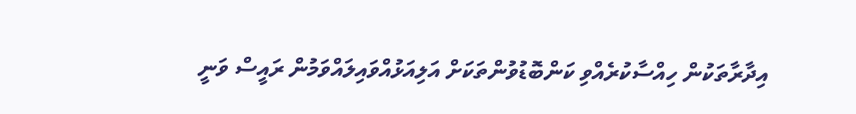އިދާރާތަކުން ހިއްސާކުރެއްވި ކަންބޮޑުވުންތަކަށް އަލިއަޅުއްވައިލައްވަމުން ރައީސް ވަނީ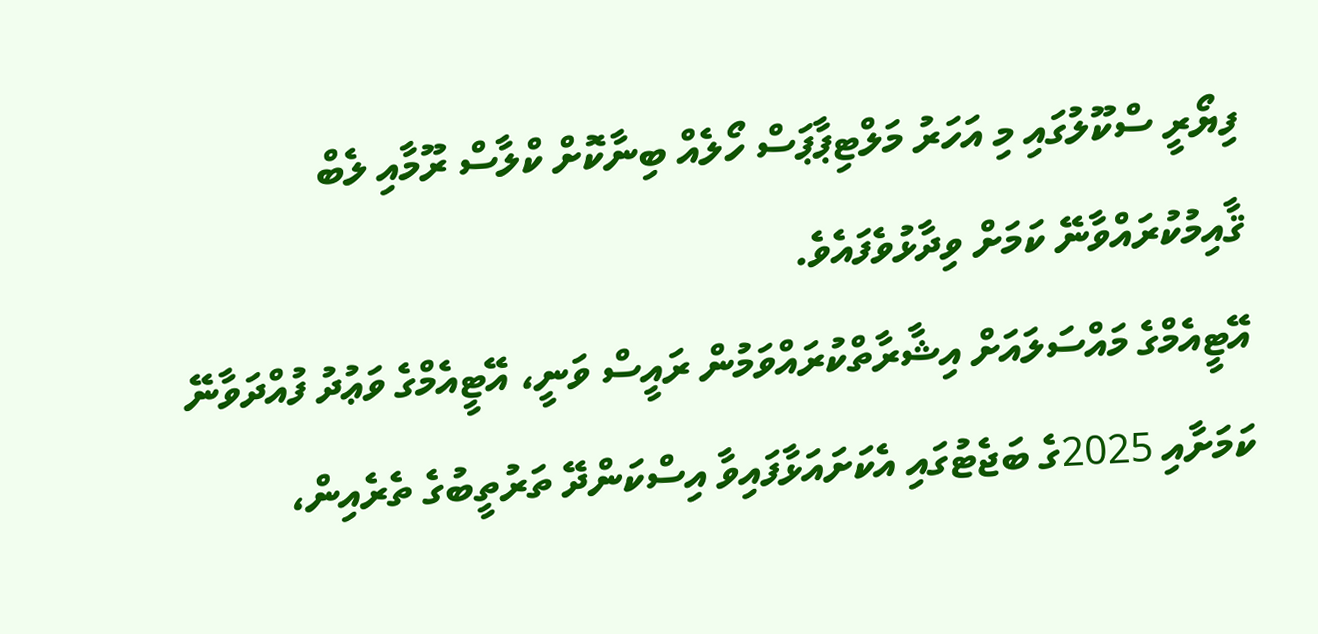ފިޔޯރީ ސްކޫލުގައި މި އަހަރު މަލްޓިޕާޕަސް ހޯލެއް ބިނާކޮށް ކްލާސް ރޫމާއި ލެބް ޤާއިމުކުރައްވާނޭ ކަމަށް ވިދާޅުވެފައެވެ.
އޭޓީއެމްގެ މައްސަލައަށް އިޝާރާތްކުރައްވަމުން ރައީސް ވަނީ، އޭޓީއެމްގެ ވަޢުދު ފުއްދަވާނޭ ކަމަށާއި 2025ގެ ބަޖެޓުގައި އެކަށައަޅާފައިވާ އިސްކަންދޭ ތަރުތީބުގެ ތެރެއިން،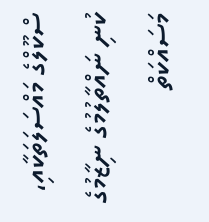ސްކޫލްގެ މައްސަލަތަކާއި، ކުނި ނައްތާލުމުގެ ނިޒާމުގެ މަސައްކަތް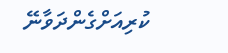ކުރިއަށްގެންދަވާނޭ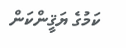ކަމުގެ ޔަޤީންކަން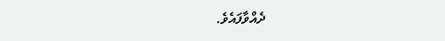ދެއްވާފައެވެ.